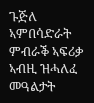ጉጅለ ኣምበሳድራት ምብራቕ ኣፍሪቃ ኣብዚ ዝሓለፈ መዓልታት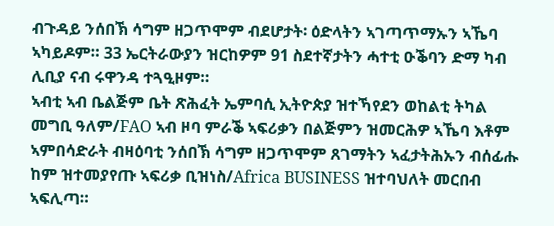ብጉዳይ ንሰበኽ ሳግም ዘጋጥሞም ብደሆታት፡ ዕድላትን ኣገጣጥማኡን ኣኼባ ኣካይዶም። 33 ኤርትራውያን ዝርከዎም 91 ስደተኛታትን ሓተቲ ዑቕባን ድማ ካብ ሊቢያ ናብ ሩዋንዳ ተጓዒዞም።
ኣብቲ ኣብ ቤልጅም ቤት ጽሕፈት ኤምባሲ ኢትዮጵያ ዝተኻየደን ወከልቲ ትካል መግቢ ዓለም/FAO ኣብ ዞባ ምራቕ ኣፍሪቃን በልጅምን ዝመርሕዎ ኣኼባ እቶም ኣምበሳድራት ብዛዕባቲ ንሰበኽ ሳግም ዘጋጥሞም ጸገማትን ኣፈታትሕኡን ብሰፊሑ ከም ዝተመያየጡ ኣፍሪቃ ቢዝነስ/Africa BUSINESS ዝተባህለት መርበብ ኣፍሊጣ።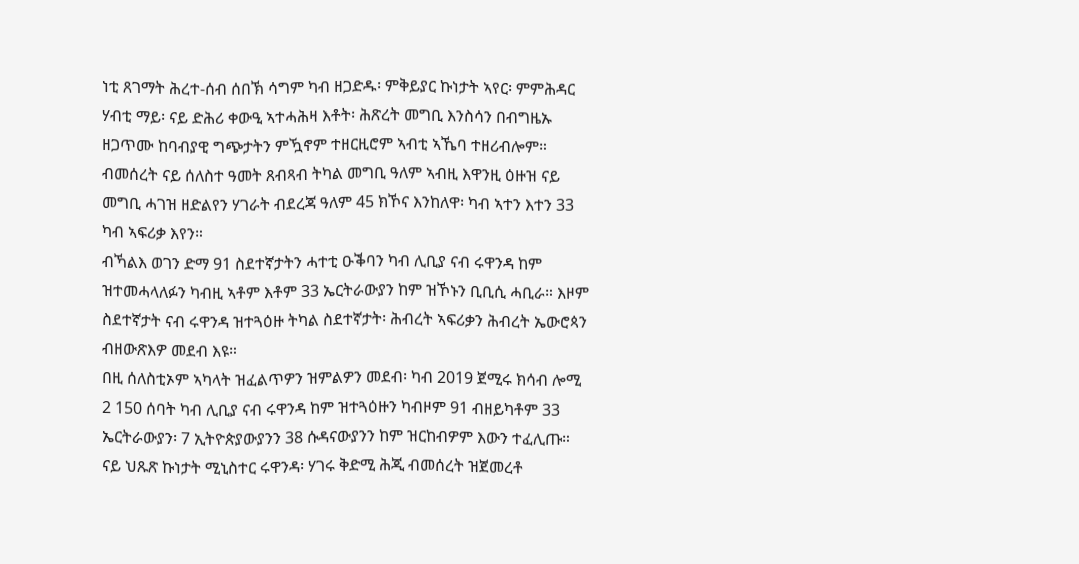ነቲ ጸገማት ሕረተ-ሰብ ሰበኽ ሳግም ካብ ዘጋድዱ፡ ምቅይያር ኩነታት ኣየር፡ ምምሕዳር ሃብቲ ማይ፡ ናይ ድሕሪ ቀውዒ ኣተሓሕዛ እቶት፡ ሕጽረት መግቢ እንስሳን በብግዜኡ ዘጋጥሙ ከባብያዊ ግጭታትን ምዃኖም ተዘርዚሮም ኣብቲ ኣኼባ ተዘሪብሎም። ብመሰረት ናይ ሰለስተ ዓመት ጸብጻብ ትካል መግቢ ዓለም ኣብዚ እዋንዚ ዕዙዝ ናይ መግቢ ሓገዝ ዘድልየን ሃገራት ብደረጃ ዓለም 45 ክኾና እንከለዋ፡ ካብ ኣተን እተን 33 ካብ ኣፍሪቃ እየን።
ብኻልእ ወገን ድማ 91 ስደተኛታትን ሓተቲ ዑቕባን ካብ ሊቢያ ናብ ሩዋንዳ ከም ዝተመሓላለፉን ካብዚ ኣቶም እቶም 33 ኤርትራውያን ከም ዝኾኑን ቢቢሲ ሓቢራ። እዞም ስደተኛታት ናብ ሩዋንዳ ዝተጓዕዙ ትካል ስደተኛታት፡ ሕብረት ኣፍሪቃን ሕብረት ኤውሮጳን ብዘውጽእዎ መደብ እዩ።
በዚ ሰለስቲኦም ኣካላት ዝፈልጥዎን ዝምልዎን መደብ፡ ካብ 2019 ጀሚሩ ክሳብ ሎሚ 2 150 ሰባት ካብ ሊቢያ ናብ ሩዋንዳ ከም ዝተጓዕዙን ካብዞም 91 ብዘይካቶም 33 ኤርትራውያን፡ 7 ኢትዮጵያውያንን 38 ሱዳናውያንን ከም ዝርከብዎም እውን ተፈሊጡ። ናይ ህጹጽ ኩነታት ሚኒስተር ሩዋንዳ፡ ሃገሩ ቅድሚ ሕጂ ብመሰረት ዝጀመረቶ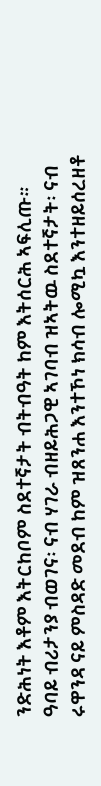ንድሕነት እቶም እትርከቦም ስደተኛታት ብትብዓት ከም እትሰርሕ ኣፍሊጡ።
ዓባይ ብሪታንያ ብወገና፡ ናብ ሃገራ ብዘይሕጋዊ ኣገባብ ዝኣትዉ ስደተኛታት፡ ናብ ሩዋንዳ ናይ ምስዳድ መደብ ከም ዝጸንሐ እንተኾነ ክሳብ ሎሚኳ እንተዘይሰረዘቶ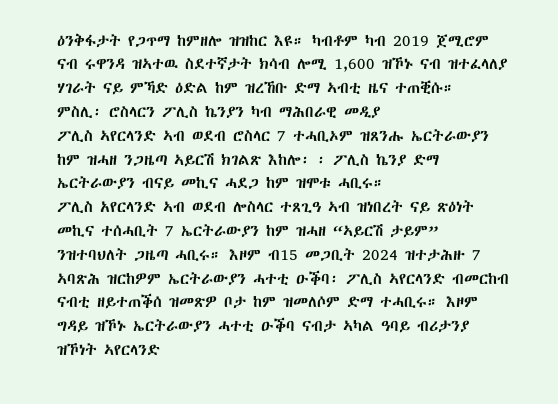ዕንቅፋታት የጋጥማ ከምዘሎ ዝዝከር እዩ። ካብቶም ካብ 2019 ጀሚሮም ናብ ሩዋንዳ ዝኣተዉ ስደተኛታት ክሳብ ሎሚ 1,600 ዝኾኑ ናብ ዝተፈላለያ ሃገራት ናይ ምኻድ ዕድል ከም ዝረኸቡ ድማ ኣብቲ ዜና ተጠቒሱ።
ምስሊ፡ ሮስላርን ፖሊስ ኬንያን ካብ ማሕበራዊ መዲያ
ፖሊስ ኣየርላንድ ኣብ ወደብ ሮስላር 7 ተሓቢኦም ዝጸንሑ ኤርትራውያን ከም ዝሓዘ ንጋዜጣ ኣይርሽ ክገልጽ እከሎ፡ ፡ ፖሊስ ኬንያ ድማ ኤርትራውያን ብናይ መኪና ሓደጋ ከም ዝሞቱ ሓቢሩ።
ፖሊስ አየርላንድ ኣብ ወደብ ሎስላር ተጸጊዓ ኣብ ዝነበረት ናይ ጽዕነት መኪና ተሰሓቢት 7 ኤርትራውያን ከም ዝሓዘ “ኣይርሽ ታይም” ንዝተባህለት ጋዜጣ ሓቢሩ። እዞም ብ15 መጋቢት 2024 ዝተታሕዙ 7 ኣባጽሕ ዝርከዎም ኤርትራውያን ሓተቲ ዑቕባ፡ ፖሊስ ኣየርላንድ ብመርከብ ናብቲ ዘይተጠቕሰ ዝመጽዎ ቦታ ከም ዝመለሶም ድማ ተሓቢሩ። እዞም ግዳይ ዝኾኑ ኤርትራውያን ሓተቲ ዑቕባ ናብታ ኣካል ዓባይ ብሪታንያ ዝኾነት ኣየርላንድ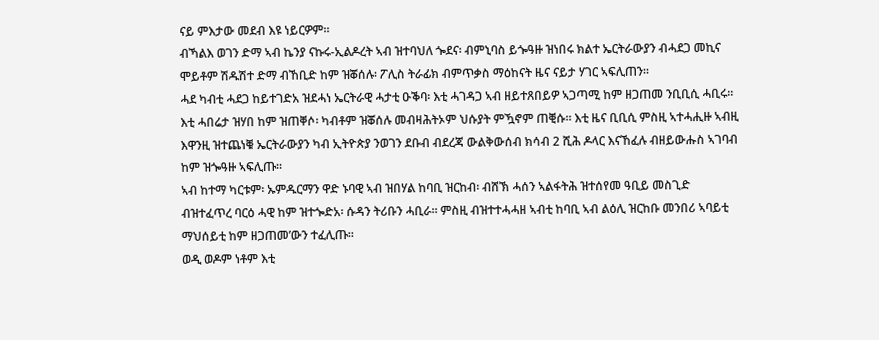ናይ ምእታው መደብ እዩ ነይርዎም።
ብኻልእ ወገን ድማ ኣብ ኬንያ ናኩሩ-ኢልዶረት ኣብ ዝተባህለ ጐደና፡ ብምኒባስ ይጐዓዙ ዝነበሩ ክልተ ኤርትራውያን ብሓደጋ መኪና ሞይቶም ሽዱሽተ ድማ ብኸቢድ ከም ዝቖሰሉ፡ ፖሊስ ትራፊክ ብምጥቃስ ማዕከናት ዜና ናይታ ሃገር ኣፍሊጠን።
ሓደ ካብቲ ሓደጋ ከይተገድአ ዝደሓነ ኤርትራዊ ሓታቲ ዑቕባ፡ እቲ ሓገዳጋ ኣብ ዘይተጸበይዎ ኣጋጣሚ ከም ዘጋጠመ ንቢቢሲ ሓቢሩ። እቲ ሓበሬታ ዝሃበ ከም ዝጠቐሶ፡ ካብቶም ዝቖሰሉ መብዛሕትኦም ህሱያት ምዃኖም ጠቒሱ። እቲ ዜና ቢቢሲ ምስዚ ኣተሓሒዙ ኣብዚ እዋንዚ ዝተጨነቑ ኤርትራውያን ካብ ኢትዮጵያ ንወገን ደቡብ ብደረጃ ውልቅውሰብ ክሳብ 2 ሺሕ ዶላር እናኸፈሉ ብዘይውሑስ ኣገባብ ከም ዝጐዓዙ ኣፍሊጡ።
ኣብ ከተማ ካርቱም፡ ኡምዱርማን ዋድ ኑባዊ ኣብ ዝበሃል ከባቢ ዝርከብ፡ ብሸኽ ሓሰን ኣልፋትሕ ዝተሰየመ ዓቢይ መስጊድ ብዝተፈጥረ ባርዕ ሓዊ ከም ዝተጐድአ፡ ሱዳን ትሪቡን ሓቢራ። ምስዚ ብዝተተሓሓዘ ኣብቲ ከባቢ ኣብ ልዕሊ ዝርከቡ መንበሪ ኣባይቲ ማህሰይቲ ከም ዘጋጠመ’ውን ተፈሊጡ።
ወዲ ወዶም ነቶም እቲ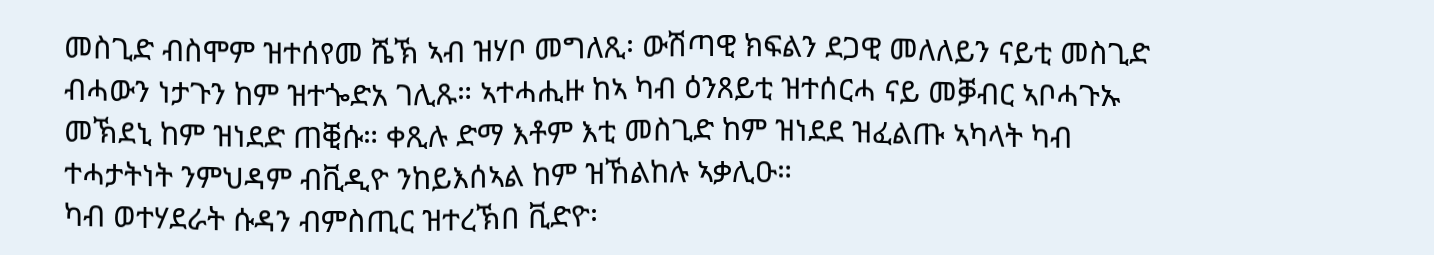መስጊድ ብስሞም ዝተሰየመ ሼኽ ኣብ ዝሃቦ መግለጺ፡ ውሽጣዊ ክፍልን ደጋዊ መለለይን ናይቲ መስጊድ ብሓውን ነታጉን ከም ዝተጐድአ ገሊጹ። ኣተሓሒዙ ከኣ ካብ ዕንጸይቲ ዝተሰርሓ ናይ መቓብር ኣቦሓጉኡ መኽደኒ ከም ዝነደድ ጠቒሱ። ቀጺሉ ድማ እቶም እቲ መስጊድ ከም ዝነደደ ዝፈልጡ ኣካላት ካብ ተሓታትነት ንምህዳም ብቪዲዮ ንከይእሰኣል ከም ዝኸልከሉ ኣቃሊዑ።
ካብ ወተሃደራት ሱዳን ብምስጢር ዝተረኽበ ቪድዮ፡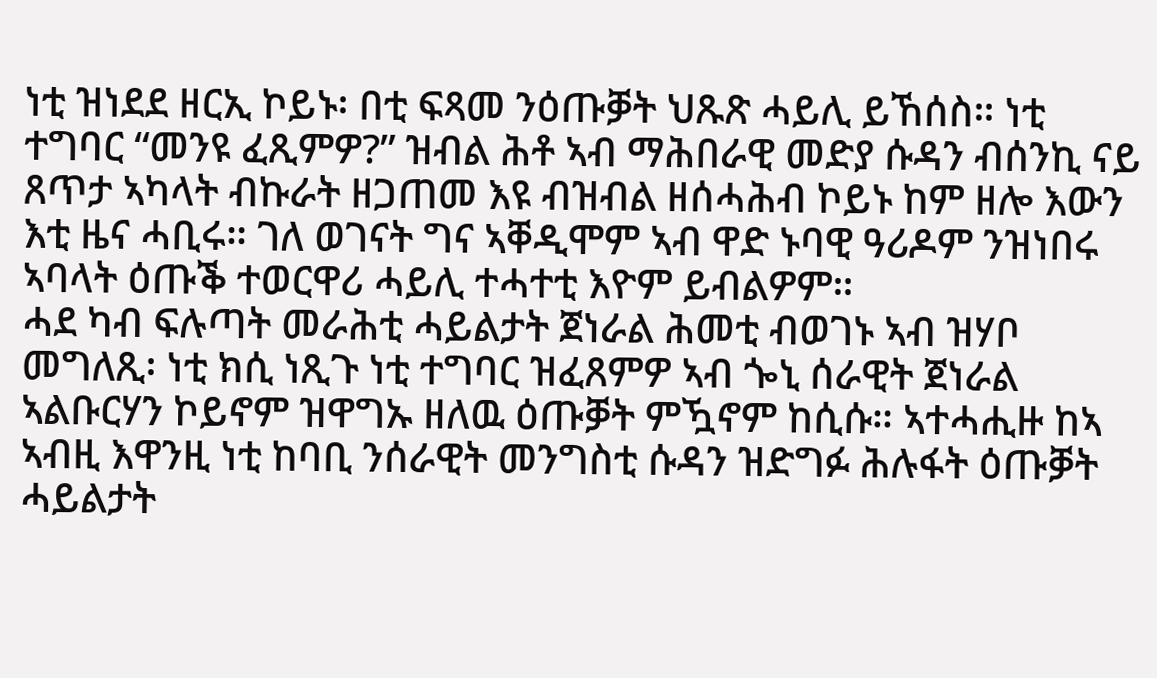ነቲ ዝነደደ ዘርኢ ኮይኑ፡ በቲ ፍጻመ ንዕጡቓት ህጹጽ ሓይሊ ይኸሰስ። ነቲ ተግባር “መንዩ ፈጺምዎ?” ዝብል ሕቶ ኣብ ማሕበራዊ መድያ ሱዳን ብሰንኪ ናይ ጸጥታ ኣካላት ብኩራት ዘጋጠመ እዩ ብዝብል ዘሰሓሕብ ኮይኑ ከም ዘሎ እውን እቲ ዜና ሓቢሩ። ገለ ወገናት ግና ኣቐዲሞም ኣብ ዋድ ኑባዊ ዓሪዶም ንዝነበሩ ኣባላት ዕጡቕ ተወርዋሪ ሓይሊ ተሓተቲ እዮም ይብልዎም።
ሓደ ካብ ፍሉጣት መራሕቲ ሓይልታት ጀነራል ሕመቲ ብወገኑ ኣብ ዝሃቦ መግለጺ፡ ነቲ ክሲ ነጺጉ ነቲ ተግባር ዝፈጸምዎ ኣብ ጐኒ ሰራዊት ጀነራል ኣልቡርሃን ኮይኖም ዝዋግኡ ዘለዉ ዕጡቓት ምዃኖም ከሲሱ። ኣተሓሒዙ ከኣ ኣብዚ እዋንዚ ነቲ ከባቢ ንሰራዊት መንግስቲ ሱዳን ዝድግፉ ሕሉፋት ዕጡቓት ሓይልታት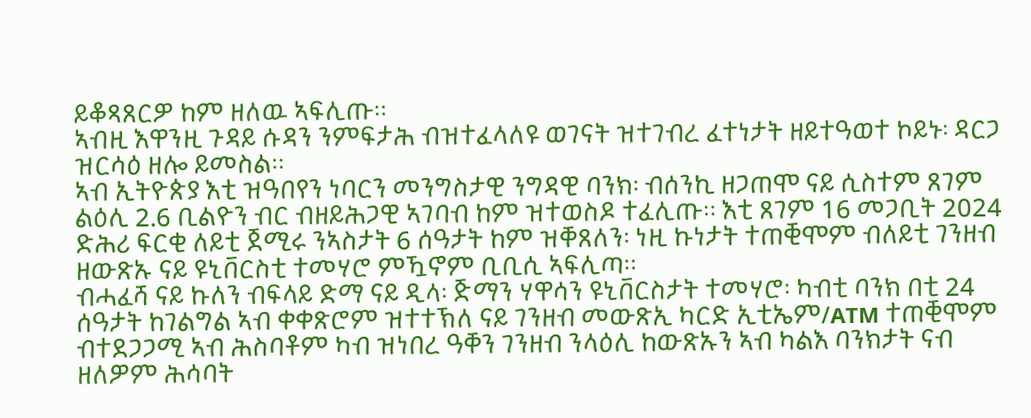ይቆጻጸርዎ ከም ዘለዉ ኣፍሊጡ።
ኣብዚ እዋንዚ ጉዳይ ሱዳን ንምፍታሕ ብዝተፈላለዩ ወገናት ዝተገብረ ፈተነታት ዘይተዓወተ ኮይኑ፡ ዳርጋ ዝርሳዕ ዘሎ ይመስል።
ኣብ ኢትዮጵያ እቲ ዝዓበየን ነባርን መንግስታዊ ንግዳዊ ባንክ፡ ብሰንኪ ዘጋጠሞ ናይ ሲስተም ጸገም ልዕሊ 2.6 ቢልዮን ብር ብዘይሕጋዊ ኣገባብ ከም ዝተወስዶ ተፈሊጡ። እቲ ጸገም 16 መጋቢት 2024 ድሕሪ ፍርቂ ለይቲ ጀሚሩ ንኣስታት 6 ሰዓታት ከም ዝቐጸለን፡ ነዚ ኩነታት ተጠቒሞም ብለይቲ ገንዘብ ዘውጽኡ ናይ ዩኒቨርስቲ ተመሃሮ ምዃኖም ቢቢሲ ኣፍሊጣ።
ብሓፈሻ ናይ ኩለን ብፍላይ ድማ ናይ ዲላ፡ ጅማን ሃዋሳን ዩኒቨርስታት ተመሃሮ፡ ካብቲ ባንክ በቲ 24 ሰዓታት ከገልግል ኣብ ቀቀጽሮም ዝተተኽለ ናይ ገንዘብ መውጽኢ ካርድ ኢቲኤም/ATM ተጠቒሞም ብተደጋጋሚ ኣብ ሕስባቶም ካብ ዝነበረ ዓቐን ገንዘብ ንላዕሊ ከውጽኡን ኣብ ካልእ ባንክታት ናብ ዘለዎም ሕሳባት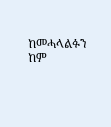ከመሓላልፉን ከም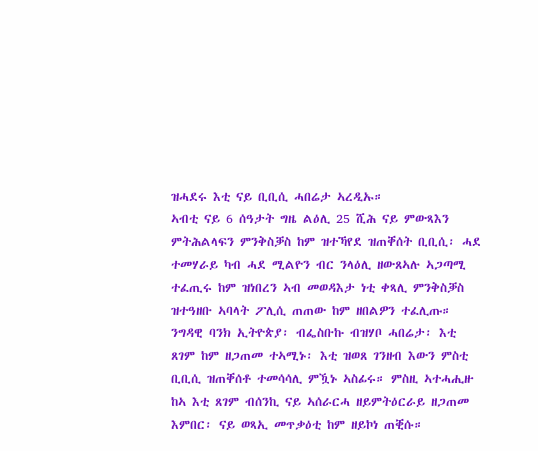ዝሓደሩ እቲ ናይ ቢቢሲ ሓበሬታ ኣረዲኡ።
ኣብቲ ናይ 6 ሰዓታት ግዜ ልዕሊ 25 ሺሕ ናይ ምውጻእን ምትሕልላፍን ምንቅስቓስ ከም ዝተኻየደ ዝጠቐሰት ቢቢሲ፡ ሓደ ተመሃራይ ካብ ሓደ ሚልዮን ብር ንላዕሊ ዘውጸኣሉ ኣጋጣሚ ተፈጢሩ ከም ዝነበረን ኣብ መወዳእታ ነቲ ቀጻሊ ምንቅስቓስ ዝተዓዘቡ ኣባላት ፖሊሲ ጠጠው ከም ዘበልዎን ተፈሊጡ።
ንግዳዊ ባንክ ኢትዮጵያ፡ ብፌስቡኩ ብዝሃቦ ሓበሬታ፡ እቲ ጸገም ከም ዘጋጠመ ተኣሚኑ፡ እቲ ዝወጸ ገንዘብ እውን ምስቲ ቢቢሲ ዝጠቐሰቶ ተመሳሳሊ ምዃኑ ኣስፊሩ። ምስዚ ኣተሓሒዙ ከኣ እቲ ጸገም ብሰንኪ ናይ ኣሰራርሓ ዘይምትዕርራይ ዘጋጠመ እምበር፡ ናይ ወጻኢ መጥቃዕቲ ከም ዘይኮነ ጠቒሱ።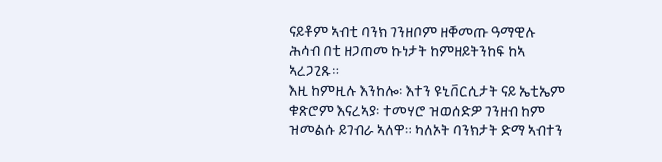ናይቶም ኣብቲ ባንክ ገንዘቦም ዘቐመጡ ዓማዊሉ ሕሳብ በቲ ዘጋጠመ ኩነታት ከምዘይትንከፍ ከኣ ኣረጋጊጹ።
እዚ ከምዚሉ እንከሎ፡ እተን ዩኒቨርሲታት ናይ ኤቲኤም ቁጽሮም እናረኣያ፡ ተመሃሮ ዝወሰድዎ ገንዘብ ከም ዝመልሱ ይገብራ ኣለዋ። ካለኦት ባንክታት ድማ ኣብተን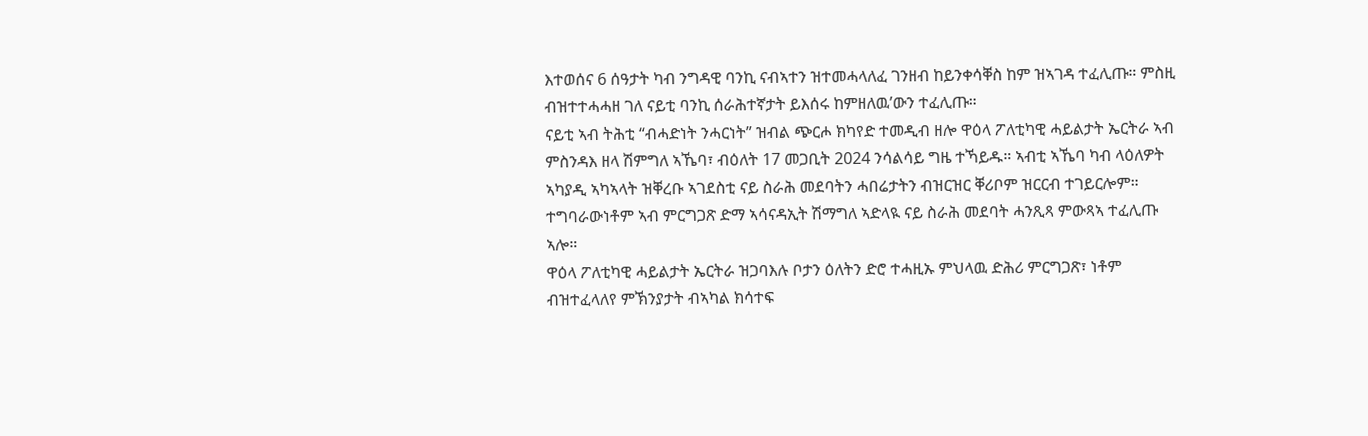እተወሰና 6 ሰዓታት ካብ ንግዳዊ ባንኪ ናብኣተን ዝተመሓላለፈ ገንዘብ ከይንቀሳቐስ ከም ዝኣገዳ ተፈሊጡ። ምስዚ ብዝተተሓሓዘ ገለ ናይቲ ባንኪ ሰራሕተኛታት ይእሰሩ ከምዘለዉ’ውን ተፈሊጡ።
ናይቲ ኣብ ትሕቲ “ብሓድነት ንሓርነት” ዝብል ጭርሖ ክካየድ ተመዲብ ዘሎ ዋዕላ ፖለቲካዊ ሓይልታት ኤርትራ ኣብ ምስንዳእ ዘላ ሽምግለ ኣኼባ፣ ብዕለት 17 መጋቢት 2024 ንሳልሳይ ግዜ ተኻይዱ። ኣብቲ ኣኼባ ካብ ላዕለዎት ኣካያዲ ኣካኣላት ዝቐረቡ ኣገደስቲ ናይ ስራሕ መደባትን ሓበሬታትን ብዝርዝር ቐሪቦም ዝርርብ ተገይርሎም። ተግባራውነቶም ኣብ ምርግጋጽ ድማ ኣሳናዳኢት ሽማግለ ኣድላዪ ናይ ስራሕ መደባት ሓንጺጻ ምውጻኣ ተፈሊጡ ኣሎ።
ዋዕላ ፖለቲካዊ ሓይልታት ኤርትራ ዝጋባእሉ ቦታን ዕለትን ድሮ ተሓዚኡ ምህላዉ ድሕሪ ምርግጋጽ፣ ነቶም ብዝተፈላለየ ምኽንያታት ብኣካል ክሳተፍ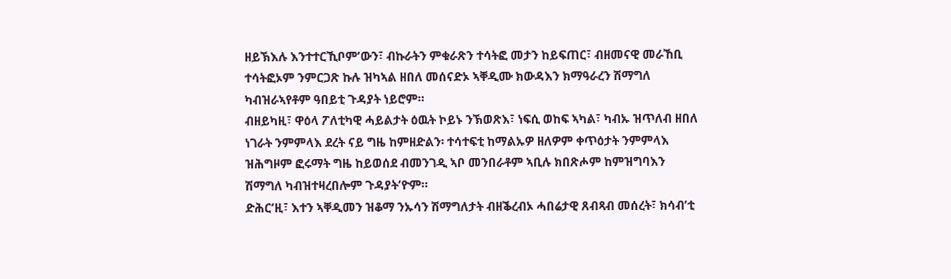ዘይኽእሉ እንተተርኺቦም’ውን፣ ብኩራትን ምቁራጽን ተሳትፎ መታን ከይፍጠር፣ ብዘመናዊ መራኸቢ ተሳትፎኦም ንምርጋጽ ኩሉ ዝካኣል ዘበለ መሰናድኦ ኣቐዲሙ ክውዳእን ክማዓራረን ሽማግለ ካብዝራኣየቶም ዓበይቲ ጉዳያት ነይሮም።
ብዘይካዚ፣ ዋዕላ ፖለቲካዊ ሓይልታት ዕዉት ኮይኑ ንኽወጽእ፣ ነፍሲ ወከፍ ኣካል፣ ካብኡ ዝጥለብ ዘበለ ነገራት ንምምላእ ደረት ናይ ግዜ ከምዘድልን፡ ተሳተፍቲ ከማልኡዎ ዘለዎም ቀጥዕታት ንምምላእ ዝሕግዞም ፎሩማት ግዜ ከይወሰደ ብመንገዲ ኣቦ መንበራቶም ኣቢሉ ክበጽሖም ከምዝግባእን ሽማግለ ካብዝተዛረበሎም ጉዳያት’ዮም።
ድሕር’ዚ፣ እተን ኣቐዲመን ዝቆማ ንኡሳን ሽማግለታት ብዘቕረብኦ ሓበሬታዊ ጸብጻብ መሰረት፣ ክሳብ’ቲ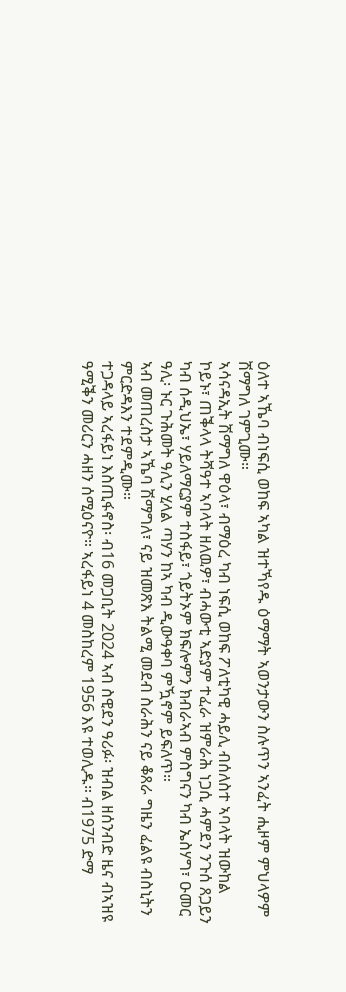ዕለተ ኣኼባ ብነፍሲ ወከፍ ኣካል ዝተኻየዱ ዕማማት ኣወንታውን ስሉጥን ኣንፈት ሒዞም ምህላዎም ሽማግለ ገምጊሙ።
ኣሳናዳኢት ሽማግለ ዋዕላ፣ ብማዕረ ካብ ነፍሲ ወከፍ ፖለቲካዊ ሓይሊ ብሰለስተ ኣባላት ዝውከል ኮይኑ፣ ጠቕላላ ትሻዓተ ኣባላት ዘለዉዎ፣ ብሓውቲ ኣድያም ተፈራ ዝምራሕ ነጋሲ ሓምደን ንጉሰ ጸጋይን ካብ ሰዲህኤ፣ ሃይለማርያም ተስፋይ፣ ጎይትኦም ክፍሎምን ክብራኣብ ምስግናን ካብ ኤስሃግ፣ ዑመር ዓሊ፡ ኑር ጉሕመት ዓሊን ሂላል ጣሃን ከኣ ካብ ዲውዓቀባ ምዃኖም ይፍለጥ።
ኣብ መጠረስታ ኣኼባ ሽማግለ፣ ናይ ዝመጽእ ትልሚ መደብ ስራሕን ናይ ቆጸራ ግዜን ፈልዩ ብስኒትን ምርድዳእን ተደምዲሙ።
ተጋዳላይ ኣረፋይነ እስጢፋኖስ፡ ብ16 መጋቢት 2024 ኣብ ስዊደን ዓሪፉ፡ ዝብል ዘሰንብድ ዜና ብኣዝዩ ዓሚቕን መሪርን ሓዘን ሰሚዕናዮ። ኣረፋይነ 4 መስከረም 1956 እዩ ተወሊዱ። ብ1975 ድማ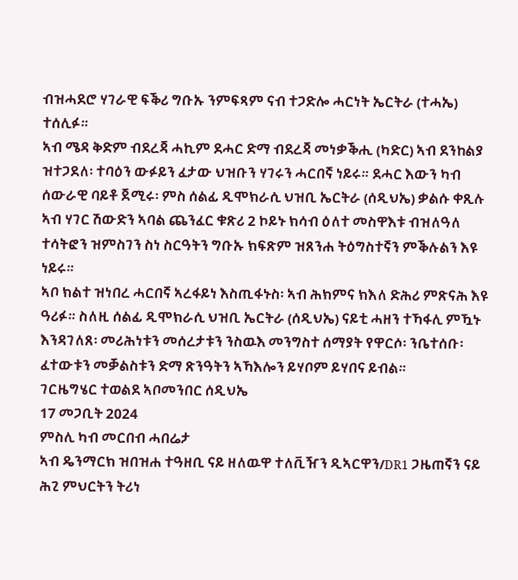ብዝሓደሮ ሃገራዊ ፍቕሪ ግቡኡ ንምፍጻም ናብ ተጋድሎ ሓርነት ኤርትራ (ተሓኤ) ተሰሊፉ።
ኣብ ሜዳ ቅድም ብደረጃ ሓኪም ደሓር ድማ ብደረጃ መነቃቕሒ (ካድር) ኣብ ደንከልያ ዝተጋደለ፡ ተባዕን ውፉይን ፈታው ህዝቡን ሃገሩን ሓርበኛ ነይሩ። ደሓር እውን ካብ ሰውራዊ ባይቶ ጀሚሩ፡ ምስ ሰልፊ ዲሞክራሲ ህዝቢ ኤርትራ (ሰዲህኤ) ቃልሱ ቀጺሉ ኣብ ሃገር ሽውድን ኣባል ጨንፈር ቁጽሪ 2 ኮይኑ ክሳብ ዕለተ መስዋእቱ ብዝለዓለ ተሳትፎን ዝምስገን ስነ ስርዓትን ግቡኡ ክፍጽም ዝጸንሐ ትዕግስተኛን ምቕሉልን እዩ ነይሩ።
ኣቦ ክልተ ዝነበረ ሓርበኛ ኣረፋይነ እስጢፋኑስ፡ ኣብ ሕክምና ክእለ ድሕሪ ምጽናሕ እዩ ዓሪፉ። ስለዚ ሰልፊ ዲሞክራሲ ህዝቢ ኤርትራ (ሰዲህኤ) ናይቲ ሓዘን ተኻፋሊ ምዃኑ እንዳገለጸ፡ መሪሕነቱን መሰረታቱን ንስዉእ መንግስተ ሰማያት የዋርሶ፡ ንቤተሰቡ፡ ፈተውቱን መቓልስቱን ድማ ጽንዓትን ኣኻእሎን ይሃቦም ይሃበና ይብል።
ገርዜግሄር ተወልደ ኣቦመንበር ሰዲህኤ
17 መጋቢት 2024
ምስሊ ካብ መርበብ ሓበሬታ
ኣብ ዴንማርክ ዝበዝሐ ተዓዘቢ ናይ ዘለዉዋ ተለቪዥን ዲኣርዋን/DR1 ጋዜጠኛን ናይ ሕጊ ምህርትን ትሪነ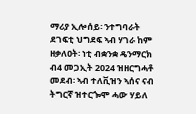ማሪያ ኢሎሰይ፡ ንተግባራት ደገፍቲ ህግደፍ ኣብ ሃገራ ከም ዘቃለዐት፡ ነቲ ብቋንቋ ዴንማርክ ብ4 መጋኢት 2024 ዝዘርግሓቶ መደብ፡ ኣብ ተለቪዝን ኣሰና ናብ ትግርኛ ዝተርጐሞ ሓው ሃይለ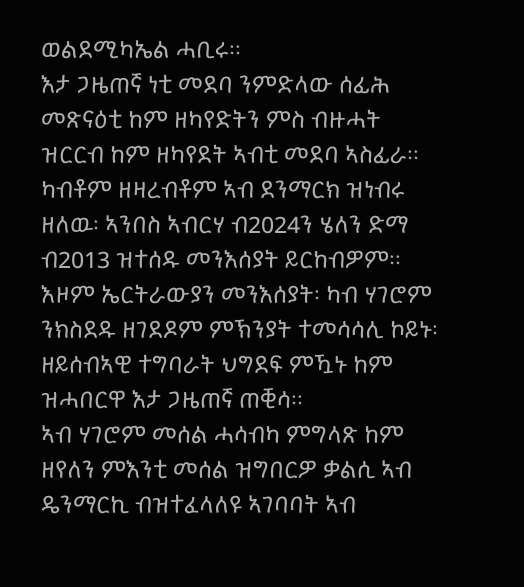ወልደሚካኤል ሓቢሩ።
እታ ጋዜጠኛ ነቲ መደባ ንምድላው ሰፊሕ መጽናዕቲ ከም ዘካየድትን ምስ ብዙሓት ዝርርብ ከም ዘካየደት ኣብቲ መደባ ኣስፊራ። ካብቶም ዘዛረብቶም ኣብ ደንማርክ ዝነብሩ ዘለዉ፡ ኣንበስ ኣብርሃ ብ2024ን ሄለን ድማ ብ2013 ዝተሰዱ መንእሰያት ይርከብዎም። እዞም ኤርትራውያን መንእሰያት፡ ካብ ሃገሮም ንክስደዱ ዘገደዶም ምኽንያት ተመሳሳሊ ኮይኑ፡ ዘይሰብኣዊ ተግባራት ህግደፍ ምዃኑ ከም ዝሓበርዋ እታ ጋዜጠኛ ጠቒሳ።
ኣብ ሃገሮም መሰል ሓሳብካ ምግላጽ ከም ዘየለን ምእንቲ መሰል ዝግበርዎ ቃልሲ ኣብ ዴንማርኪ ብዝተፈላለዩ ኣገባባት ኣብ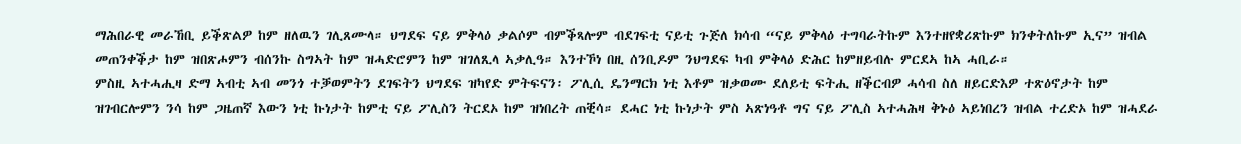ማሕበራዊ መራኸቢ ይቕጽልዎ ከም ዘለዉን ገሊጸሙላ። ህግደፍ ናይ ምቅላዕ ቃልሶም ብምቕጻሎም ብደገፍቲ ናይቲ ጉጅለ ክሳብ “ናይ ምቅላዕ ተግባራትኩም እንተዘየቋሪጽኩም ክንቀትለኩም ኢና” ዝብል መጠንቀቕታ ከም ዝበጽሖምን ብሰንኩ ስግኣት ከም ዝሓድሮምን ከም ዝገለጺላ ኣቃሊዓ። እንተኾነ በዚ ሰንቢዶም ንህግደፍ ካብ ምቅላዕ ድሕር ከምዘይብሉ ምርደኣ ከኣ ሓቢራ።
ምስዚ ኣተሓሒዛ ድማ ኣብቲ ኣብ መንጎ ተቓወምትን ደገፍትን ህግደፍ ዝካየድ ምትፍናን፡ ፖሊሲ ዴንማርክ ነቲ እቶም ዝቃወሙ ደለይቲ ፍትሒ ዘቕርብዎ ሓሳብ ስለ ዘይርድእዎ ተጽዕኖታት ከም ዝገብርሎምን ንሳ ከም ጋዜጠኛ እውን ነቲ ኩነታት ከምቲ ናይ ፖሊስን ትርደኦ ከም ዝነበረት ጠቒሳ። ደሓር ነቲ ኩነታት ምስ ኣጽነዓቶ ግና ናይ ፖሊስ ኣተሓሕዛ ቅኑዕ ኣይነበረን ዝብል ተረድኦ ከም ዝሓደራ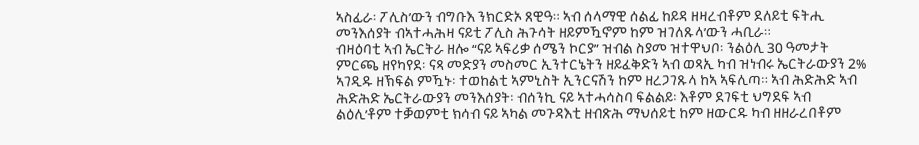ኣስፊራ፡ ፖሊስ’ውን ብግቡእ ንክርድኦ ጸዊዓ። ኣብ ሰላማዊ ሰልፊ ከይዳ ዘዛረብቶም ደለይቲ ፍትሒ መንእሰያት ብኣተሓሕዛ ናይቲ ፖሊስ ሕጉሳት ዘይምዃኖም ከም ዝገለጹላ’ውን ሓቢራ።
ብዛዕባቲ ኣብ ኤርትራ ዘሎ “ናይ ኣፍሪቃ ሰሜን ኮርያ” ዝብል ስያመ ዝተዋህቦ፡ ንልዕሊ 30 ዓመታት ምርጫ ዘየካየደ፡ ናጻ መድያን መስመር ኢንተርኔትን ዘይፈቅድን ኣብ ወጻኢ ካብ ዝነብሩ ኤርትራውያን 2% ኣገዲዱ ዘኽፍል ምዃኑ፡ ተወከልቲ ኣምኒስት ኢንርናሽን ከም ዘረጋገጹላ ከኣ ኣፍሊጣ። ኣብ ሕድሕድ ኣብ ሕድሕድ ኤርትራውያን መንእሰያት፡ ብሰንኪ ናይ ኣተሓሳስባ ፍልልይ፡ እቶም ደገፍቲ ህግደፍ ኣብ ልዕሊ’ቶም ተቓወምቲ ክሳብ ናይ ኣካል መጉዳእቲ ዘብጽሕ ማህሰይቲ ከም ዘውርዱ ካብ ዘዘራረበቶም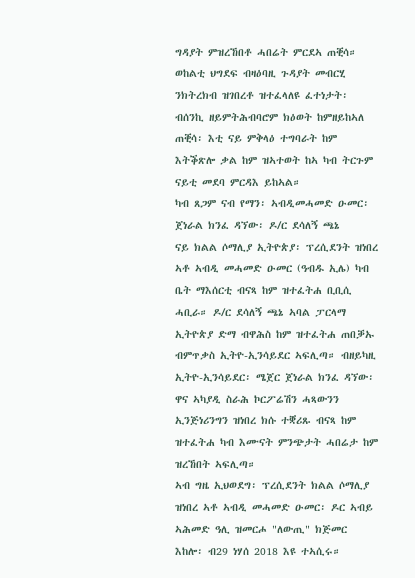ግዳያት ምዝረኸበቶ ሓበሬት ምርደኣ ጠቒሳ።
ወከልቲ ህግደፍ ብዛዕባዚ ጉዳያት መብርሂ ንክትረክብ ዝገበረቶ ዝተፈላለዩ ፈተነታት፡ ብሰንኪ ዘይምትሕብባሮም ክዕወት ከምዘይከኣለ ጠቒሳ፡ እቲ ናይ ምቅላዕ ተግባራት ከም እትቕጽሎ ቃል ከም ዝኣተወት ከኣ ካብ ትርጉም ናይቲ መደባ ምርዳእ ይከኣል።
ካብ ጸጋም ናብ የማን፡ ኣብዲመሓመድ ዑመር፡ ጀነራል ክንፈ ዳኘው፡ ዶ/ር ደሳለኝ ጫኔ
ናይ ክልል ሶማሊያ ኢትዮጵያ፡ ፕረሲደንት ዝነበረ ኣቶ ኣብዲ መሓመድ ዑመር (ዓብዱ ኢሌ) ካብ ቤት ማእሰርቲ ብናጻ ከም ዝተፈትሐ ቢቢሲ ሓቢራ። ዶ/ር ደሳለኝ ጫኔ ኣባል ፓርላማ ኢትዮጵያ ድማ ብዋሕስ ከም ዝተፈትሐ ጠበቓኡ ብምጥቃስ ኢትዮ-ኢንሳይደር ኣፍሊጣ። ብዘይካዚ ኢትዮ-ኢንሳይደር፡ ሜጀር ጀነራል ክንፈ ዳኘው፡ ዋና ኣካያዲ ስራሕ ኮርፖሬሽን ሓጻውንን ኢንጅነሪንግን ዝነበረ ክሱ ተቛሪጹ ብናጻ ከም ዝተፈትሐ ካብ እሙናት ምንጭታት ሓበሬታ ከም ዝረኸበት ኣፍሊጣ።
ኣብ ግዜ ኢህወደግ፡ ፕረሲደንት ክልል ሶማሊያ ዝነበረ ኣቶ ኣብዲ መሓመድ ዑመር፡ ዶር ኣብይ ኣሕመድ ዓሊ ዝመርሖ "ለውጢ" ክጅመር እከሎ፡ ብ29 ነሃሰ 2018 እዩ ተኣሲሩ።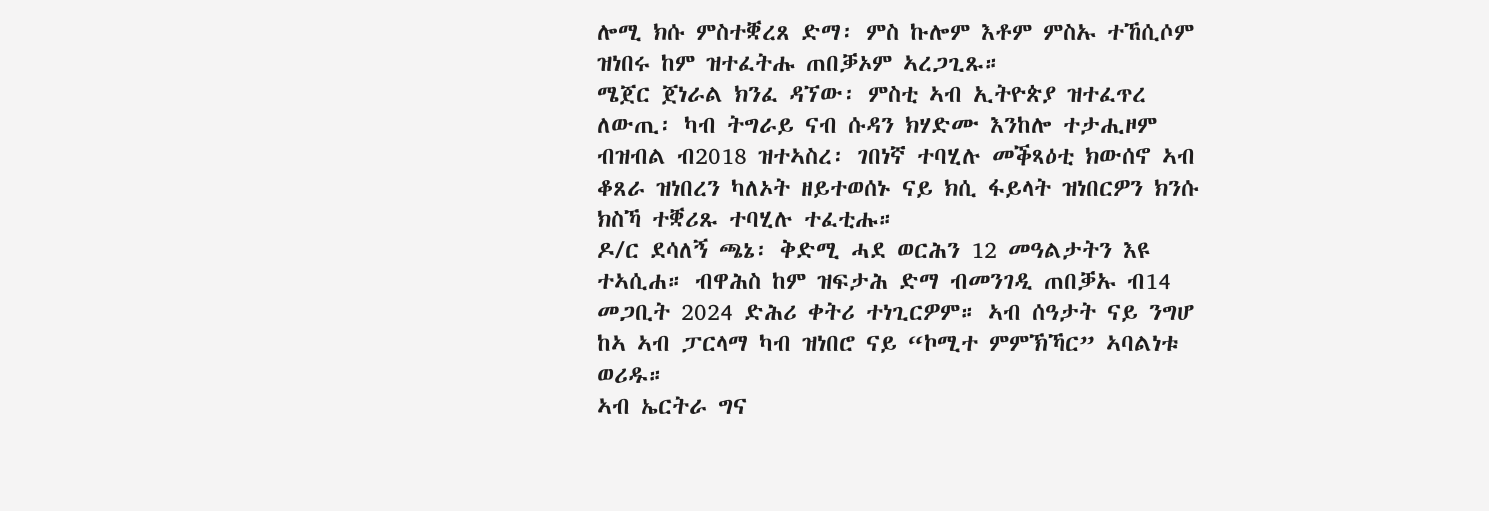ሎሚ ክሱ ምስተቛረጸ ድማ፡ ምስ ኩሎም እቶም ምስኡ ተኸሲሶም ዝነበሩ ከም ዝተፈትሑ ጠበቓኦም ኣረጋጊጹ።
ሜጀር ጀነራል ክንፈ ዳኘው፡ ምስቲ ኣብ ኢትዮጵያ ዝተፈጥረ ለውጢ፡ ካብ ትግራይ ናብ ሱዳን ክሃድሙ እንከሎ ተታሒዞም ብዝብል ብ2018 ዝተኣስረ፡ ገበነኛ ተባሂሉ መቕጻዕቲ ክውሰኖ ኣብ ቆጸራ ዝነበረን ካለኦት ዘይተወሰኑ ናይ ክሲ ፋይላት ዝነበርዎን ክንሱ ክስኻ ተቛሪጹ ተባሂሉ ተፈቲሑ።
ዶ/ር ደሳለኝ ጫኔ፡ ቅድሚ ሓደ ወርሕን 12 መዓልታትን እዩ ተኣሲሐ። ብዋሕስ ከም ዝፍታሕ ድማ ብመንገዲ ጠበቓኡ ብ14 መጋቢት 2024 ድሕሪ ቀትሪ ተነጊርዎም። ኣብ ሰዓታት ናይ ንግሆ ከኣ ኣብ ፓርላማ ካብ ዝነበሮ ናይ “ኮሚተ ምምኽኻር” ኣባልነቱ ወሪዱ።
ኣብ ኤርትራ ግና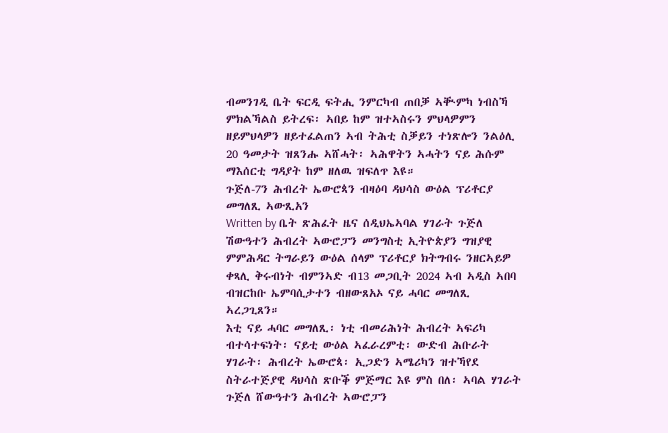ብመንገዲ ቤት ፍርዲ ፍትሒ ንምርካብ ጠበቓ ኣቚምካ ነብስኻ ምክልኻልስ ይትረፍ፡ ኣበይ ከም ዝተኣስሩን ምህላዎምን ዘይምህላዎን ዘይተፈልጠን ኣብ ትሕቲ ስቓይን ተነጽሎን ንልዕሊ 20 ዓመታት ዝጸንሑ ኣሸሓት፡ ኣሕዋትን ኣሓትን ናይ ሕሱም ማእሰርቲ ግዳያት ከም ዘለዉ ዝፍለጥ እዩ።
ጉጅለ-7ን ሕብረት ኤውሮጳን ብዛዕባ ዳህሳስ ውዕል ፕሪቶርያ መግለጺ ኣውጺአን
Written by ቤት ጽሕፈት ዜና ሰዲህኤኣባል ሃገራት ጉጅለ ሽውዓተን ሕብረት ኣውሮፓን መንግስቲ ኢትዮጵያን ግዝያዊ ምምሕዳር ትግራይን ውዕል ሰላም ፕሪቶርያ ክትግብሩ ንዘርኣይዎ ቀጻሊ ቅሩብነት ብምንኣድ ብ13 መጋቢት 2024 ኣብ ኣዲስ ኣበባ ብዝርከቡ ኤምባሲታተን ብዘውጸአኦ ናይ ሓባር መግለጺ ኣረጋጊጸን።
እቲ ናይ ሓባር መግለጺ፡ ነቲ ብመሪሕነት ሕብረት ኣፍሪካ ብተሳተፍነት፡ ናይቲ ውዕል ኣፈራረምቲ፡ ውድብ ሕቡራት ሃገራት፡ ሕብረት ኤውሮጳ፡ ኢጋድን ኣሜሪካን ዝተኻየደ ስትራተጅያዊ ዳህሳስ ጽቡቕ ምጅማር እዩ ምስ በለ፡ ኣባል ሃገራት ጉጅለ ሸውዓተን ሕብረት ኣውሮፓን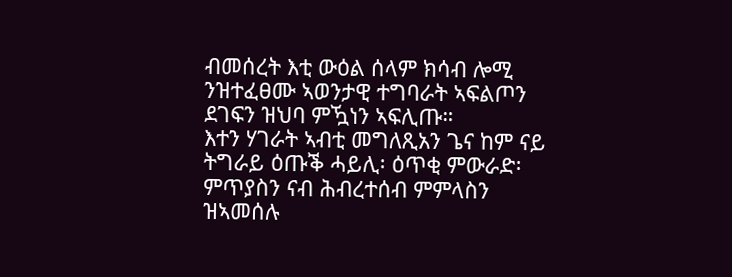ብመሰረት እቲ ውዕል ሰላም ክሳብ ሎሚ ንዝተፈፀሙ ኣወንታዊ ተግባራት ኣፍልጦን ደገፍን ዝህባ ምዃነን ኣፍሊጡ።
እተን ሃገራት ኣብቲ መግለጺአን ጌና ከም ናይ ትግራይ ዕጡቕ ሓይሊ፡ ዕጥቂ ምውራድ፡ ምጥያስን ናብ ሕብረተሰብ ምምላስን ዝኣመሰሉ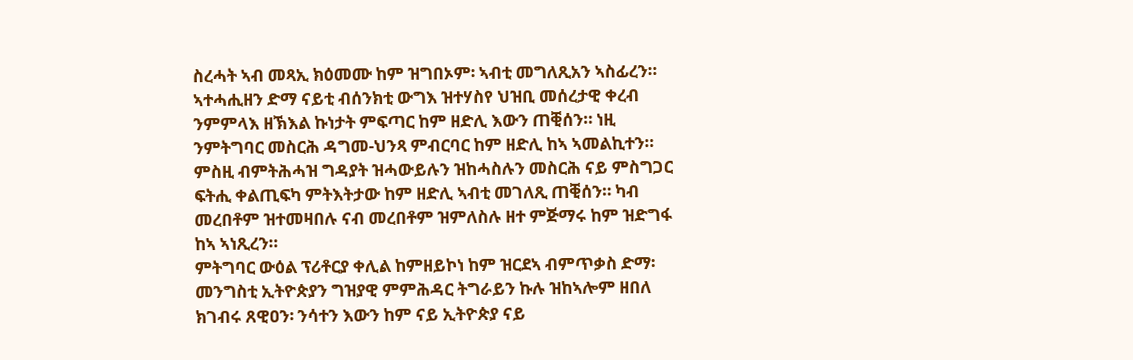ስረሓት ኣብ መጻኢ ክዕመሙ ከም ዝግበኦም፡ ኣብቲ መግለጺአን ኣስፊረን። ኣተሓሒዘን ድማ ናይቲ ብሰንክቲ ውግእ ዝተሃስየ ህዝቢ መሰረታዊ ቀረብ ንምምላእ ዘኽእል ኩነታት ምፍጣር ከም ዘድሊ እውን ጠቒሰን። ነዚ ንምትግባር መስርሕ ዳግመ-ህንጻ ምብርባር ከም ዘድሊ ከኣ ኣመልኪተን።
ምስዚ ብምትሕሓዝ ግዳያት ዝሓውይሉን ዝከሓስሉን መስርሕ ናይ ምስግጋር ፍትሒ ቀልጢፍካ ምትእትታው ከም ዘድሊ ኣብቲ መገለጺ ጠቒሰን። ካብ መረበቶም ዝተመዛበሉ ናብ መረበቶም ዝምለስሉ ዘተ ምጅማሩ ከም ዝድግፋ ከኣ ኣነጺረን።
ምትግባር ውዕል ፕሪቶርያ ቀሊል ከምዘይኮነ ከም ዝርደኣ ብምጥቃስ ድማ፡ መንግስቲ ኢትዮጵያን ግዝያዊ ምምሕዳር ትግራይን ኩሉ ዝከኣሎም ዘበለ ክገብሩ ጸዊዐን፡ ንሳተን እውን ከም ናይ ኢትዮጵያ ናይ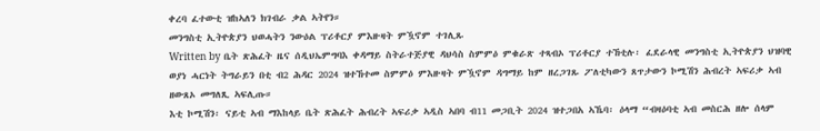ቀረባ ፈተውቲ ዝከኣለን ክገብራ ቃል ኣትየን።
መንግስቲ ኢትዮጵያን ህወሓትን ንውዕል ፕሪቶርያ ምእዙዛት ምዃኖም ተገሊጹ
Written by ቤት ጽሕፈት ዜና ሰዲህኤምግባእ ቀዳማይ ስትራተጅያዊ ዳህሳስ ስምምዕ ምቁራጽ ተጻብኦ ፕሪቶርያ ተኸቲሉ፡ ፈደራላዊ መንግስቲ ኢትዮጵያን ህዝባዊ ወያነ ሓርነት ትግራይን በቲ ብ2 ሕዳር 2024 ዝተኸተመ ስምምዕ ምእዙዛት ምዃኖም ዳግማይ ከም ዘረጋገጹ ፖለቲካውን ጸጥታውን ኮሚሽን ሕብረት ኣፍሪቃ ኣብ ዘውጸኦ መግለጺ ኣፍሊጡ።
እቲ ኮሚሽን፡ ናይቲ ኣብ ማእከላይ ቤት ጽሕፈት ሕብረት ኣፍሪቃ ኣዲስ ኣበባ ብ11 መጋቢት 2024 ዝተጋበአ ኣኼባ፡ ዕላማ “ብዛዕባቲ ኣብ መስርሕ ዘሎ ሰላም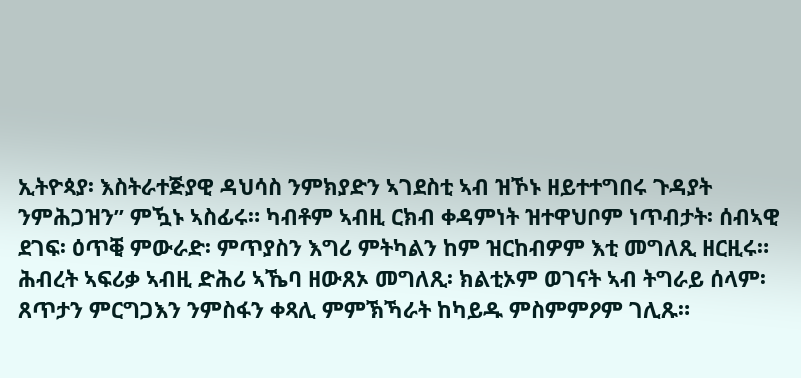ኢትዮጳያ፡ እስትራተጅያዊ ዳህሳስ ንምክያድን ኣገደስቲ ኣብ ዝኾኑ ዘይተተግበሩ ጉዳያት ንምሕጋዝን” ምዃኑ ኣስፊሩ። ካብቶም ኣብዚ ርክብ ቀዳምነት ዝተዋህቦም ነጥብታት፡ ሰብኣዊ ደገፍ፡ ዕጥቒ ምውራድ፡ ምጥያስን እግሪ ምትካልን ከም ዝርከብዎም እቲ መግለጺ ዘርዚሩ።
ሕብረት ኣፍሪቃ ኣብዚ ድሕሪ ኣኼባ ዘውጸኦ መግለጺ፡ ክልቲኦም ወገናት ኣብ ትግራይ ሰላም፡ ጸጥታን ምርግጋእን ንምስፋን ቀጻሊ ምምኽኻራት ከካይዱ ምስምምዖም ገሊጹ።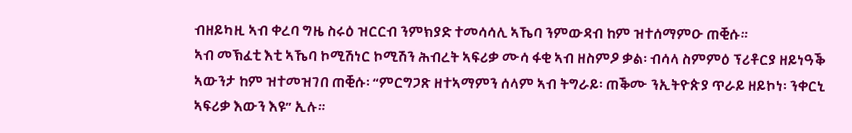ብዘይካዚ ኣብ ቀረባ ግዜ ስሩዕ ዝርርብ ንምክያድ ተመሳሳሊ ኣኼባ ንምውዳብ ከም ዝተሰማምዑ ጠቒሱ።
ኣብ መኽፈቲ እቲ ኣኼባ ኮሚሽነር ኮሚሽን ሕብረት ኣፍሪቃ ሙሳ ፋቂ ኣብ ዘስምዖ ቃል፡ ብሳላ ስምምዕ ፕሪቶርያ ዘይነዓቕ ኣውንታ ከም ዝተመዝገበ ጠቒሱ፡ “ምርግጋጽ ዘተኣማምን ሰላም ኣብ ትግራይ፡ ጠቕሙ ንኢትዮጵያ ጥራይ ዘይኮነ፡ ንቀርኒ ኣፍሪቃ እውን እዩ” ኢሉ።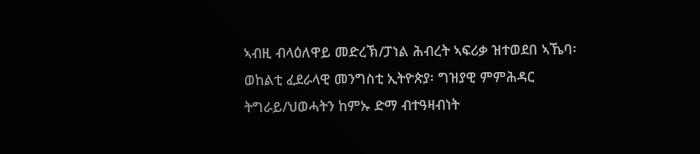ኣብዚ ብላዕለዋይ መድረኽ/ፓነል ሕብረት ኣፍሪቃ ዝተወደበ ኣኼባ፡ ወከልቲ ፈደራላዊ መንግስቲ ኢትዮጵያ፡ ግዝያዊ ምምሕዳር ትግራይ/ህወሓትን ከምኡ ድማ ብተዓዛብነት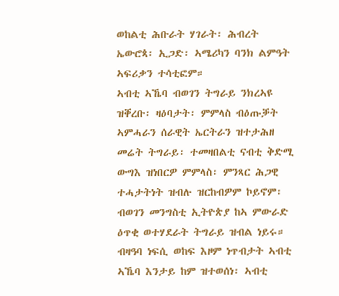ወከልቲ ሕቡራት ሃገራት፡ ሕብረት ኤውሮጳ፡ ኢጋድ፡ ኣሜሪካን ባንክ ልምዓት ኣፍሪቃን ተሳቲፎም።
ኣብቲ ኣኼባ ብወገን ትግራይ ንክረኣዩ ዝቐረቡ፡ ዛዕባታት፡ ምምላስ ብዕጡቓት ኣምሓራን ሰራዊት ኤርትራን ዝተታሕዘ መሬት ትግራይ፡ ተመዛበልቲ ናብቲ ቅድሚ ውግእ ዝነበርዎ ምምላስ፡ ምንጻር ሕጋዊ ተሓታትነት ዝብሉ ዝርከብዎም ኮይኖም፡ ብወገን መንግስቲ ኢትዮጵያ ከኣ ምውራድ ዕጥቂ ወተሃደራት ትግራይ ዝብል ነይሩ። ብዛዓባ ነፍሲ ወከፍ እዞም ነጥብታት ኣብቲ ኣኼባ እንታይ ከም ዝተወሰነ፡ ኣብቲ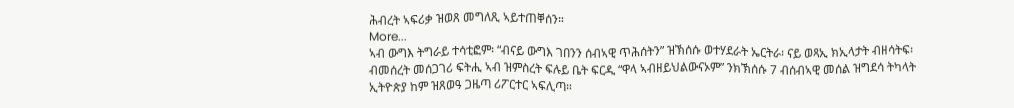ሕብረት ኣፍሪቃ ዝወጸ መግለጺ ኣይተጠቐሰን።
More...
ኣብ ውግእ ትግራይ ተሳቲፎም፡ “ብናይ ውግእ ገበንን ሰብኣዊ ጥሕሰትን” ዝኽሰሱ ወተሃደራት ኤርትራ፡ ናይ ወጻኢ ክኢላታት ብዘሳትፍ፡ ብመሰረት መሰጋገሪ ፍትሒ ኣብ ዝምስረት ፍሉይ ቤት ፍርዲ “ዋላ ኣብዘይህልውናኦም” ንክኽሰሱ 7 ብሰብኣዊ መሰል ዝግደሳ ትካላት ኢትዮጵያ ከም ዝጸወዓ ጋዜጣ ሪፖርተር ኣፍሊጣ።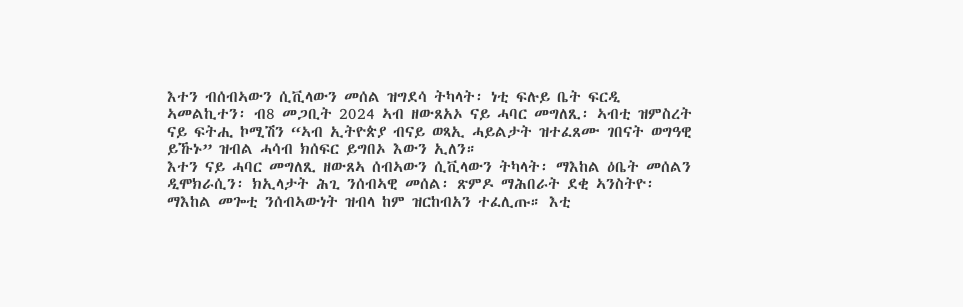እተን ብሰብኣውን ሲቪላውን መሰል ዝግደሳ ትካላት፡ ነቲ ፍሉይ ቤት ፍርዲ ኣመልኪተን፡ ብ8 መጋቢት 2024 ኣብ ዘውጸአኦ ናይ ሓባር መግለጺ፡ ኣብቲ ዝምስረት ናይ ፍትሒ ኮሚሽን “ኣብ ኢትዮጵያ ብናይ ወጻኢ ሓይልታት ዝተፈጸሙ ገበናት ወግዓዊ ይኹኑ” ዝብል ሓሳብ ክሰፍር ይግበኦ እውን ኢለን።
እተን ናይ ሓባር መግለጺ ዘውጸኣ ሰብኣውን ሲቪላውን ትካላት፡ ማእከል ዕቤት መሰልን ዲሞክራሲን፡ ክኢላታት ሕጊ ንሰብኣዊ መሰል፡ ጽምዶ ማሕበራት ደቂ ኣንስትዮ፡ ማእከል መጐቲ ንሰብኣውነት ዝብላ ከም ዝርከብአን ተፈሊጡ። እቲ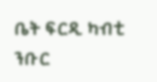ቤት ፍርዲ ካብቲ ንቡር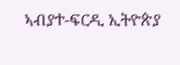ኣብያተ-ፍርዲ ኢትዮጵያ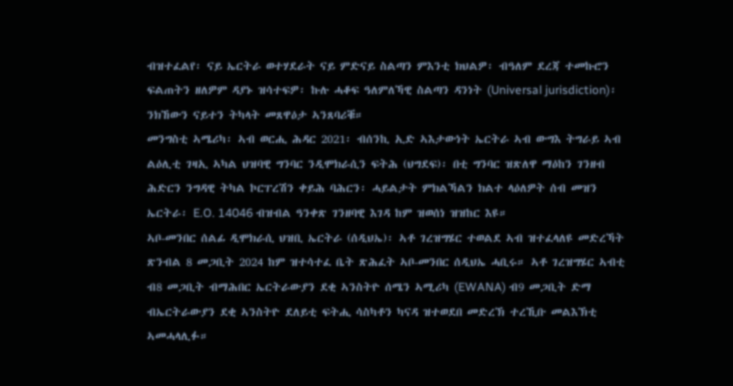ብዝተፈልየ፡ ናይ ኤርትራ ወተሃደራት ናይ ምድናይ ስልጣን ምእንቲ ክህልዎ፡ ብዓለም ደረጃ ተመኩሮን ፍልጠትን ዘለዎም ዳያኑ ዝሳተፍዎ፡ ኩሉ ሓቆፍ ዓለምለኻዊ ስልጣን ዳንነት (Universal jurisdiction)፡ ንክኸውን ናይተን ትካላት መጸዋዕታ ኣንጸባሪቑ።
መንግስቲ ኣሜሪካ፡ ኣብ ወርሒ ሕዳር 2021፡ ብሰንኪ ኢድ ኣእታውነት ኤርትራ ኣብ ውግእ ትግራይ ኣብ ልዕሊቲ ገዛኢ ኣካል ህዝባዊ ግንባር ንዲሞክራሲን ፍትሕ (ህግደፍ)፡ በቲ ግንባር ዝጽለዋ ማዕከን ገንዘብ ሕድርን ንግዳዊ ትካል ኮርፐረሽን ቀይሕ ባሕርን፡ ሓይልታት ምክልኻልን ክልተ ላዕለዎት ሰብ መዝን ኤርትራ፡ E.O. 14046 ብዝብል ዓንቀጽ ገንዘባዊ እገዳ ከም ዝወሰነ ዝዝከር እዩ።
ኣቦ-መንበር ሰልፊ ዲሞክራሲ ህዝቢ ኤርትራ (ሰዲህኤ)፡ ኣቶ ገረዝግሄር ተወልደ ኣብ ዝተፈላለዩ መድረኻት ጽንብል 8 መጋቢት 2024 ከም ዝተሳተፈ ቤት ጽሕፈት ኣቦ-መንበር ሰዲህኤ ሓቢሩ። ኣቶ ገረዝግሄር ኣብቲ ብ8 መጋቢት ብማሕበር ኤርትራውያን ደቂ ኣንስትዮ ሰሜን ኣሚሪካ (EWANA) ብ9 መጋቢት ድማ ብኤርትራውያን ደቂ ኣንስትዮ ደለይቲ ፍትሒ ሳስካቶን ካናዳ ዝተወደበ መድረኽ ተረኺቡ መልእኽቲ ኣመሓላሊፉ።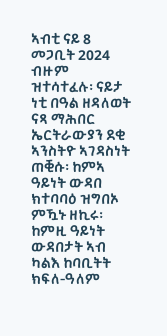ኣብቲ ናይ 8 መጋቢት 2024 ብዙም ዝተሳተፈሉ፡ ናይታ ነቲ በዓል ዘዳለወት ናጻ ማሕበር ኤርትራውያን ደቂ ኣንስትዮ ኣገዳስነት ጠቒሱ፡ ከምኣ ዓይነት ውዳበ ክተባባዕ ዝግበኦ ምዃኑ ዘኪሩ፡ ከምዚ ዓይነት ውዳበታት ኣብ ካልእ ከባቢትት ክፍለ-ዓለም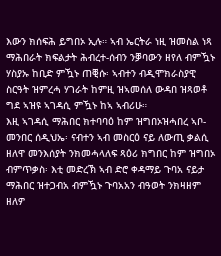እውን ክሰፍሕ ይግበኦ ኢሉ። ኣብ ኤርትራ ነዚ ዝመስል ነጻ ማሕበራት ክፍልታት ሕብረተ-ሰብን ንቓባውን ዘየለ ብምዃኑ ሃስያኡ ከቢድ ምዃኑ ጠቒሱ፡ ኣብተን ብዲሞክራስያዊ ስርዓት ዝምረሓ ሃገራት ከምዚ ዝኣመሰለ ውዳበ ዝጻወቶ ግደ ኣዝዩ ኣገዳሲ ምዃኑ ከኣ ኣብሪሁ።
እዚ ኣገዳሲ ማሕበር ክተባባዕ ከም ዝግበኦዝሓበረ ኣቦ-መንበር ሰዲህኤ፡ ናብተን ኣብ መስርዕ ናይ ለውጢ ቃልሲ ዘለዋ መንእሰያት ንክመሓላለፍ ጻዕሪ ክግበር ከም ዝግበኦ ብምጥቃስ፡ እቲ መድረኽ ኣብ ድሮ ቀዳማይ ጉባአ ናይታ ማሕበር ዝተጋብአ ብምዃኑ ጉባአአን ብዓወት ንክዛዘም ዘለዎ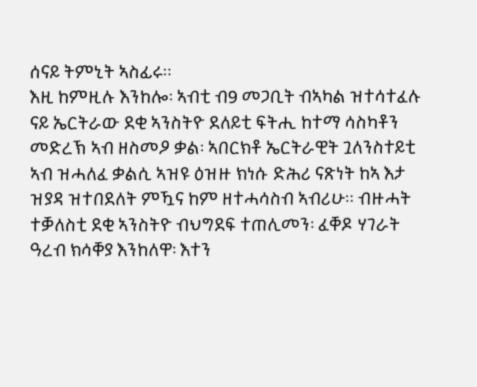ሰናይ ትምኒት ኣስፊሩ።
እዚ ከምዚሉ እንከሎ፡ ኣብቲ ብ9 መጋቢት ብኣካል ዝተሳተፈሉ ናይ ኤርትራው ደቂ ኣንስትዮ ደለይቲ ፍትሒ ከተማ ሳስካቶን መድረኽ ኣብ ዘስመዖ ቃል፡ ኣበርክቶ ኤርትራዊት ጓለንስተይቲ ኣብ ዝሓለፈ ቃልሲ ኣዝዩ ዕዝዙ ክነሱ ድሕሪ ናጽነት ከኣ እታ ዝያዳ ዝተበደለት ምዃና ከም ዘተሓሳስብ ኣብሪሁ። ብዙሓት ተቓለስቲ ደቂ ኣንስትዮ ብህግደፍ ተጠሊመን፡ ፈቐዶ ሃገራት ዓረብ ክሳቐያ እንከለዋ፡ እተን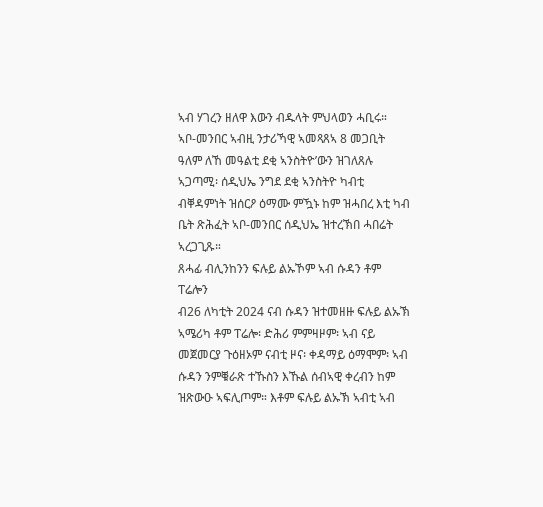ኣብ ሃገረን ዘለዋ እውን ብዱላት ምህላወን ሓቢሩ።
ኣቦ-መንበር ኣብዚ ንታሪኻዊ ኣመጻጸኣ 8 መጋቢት ዓለም ለኸ መዓልቲ ደቂ ኣንስትዮ’ውን ዝገለጸሉ ኣጋጣሚ፡ ሰዲህኤ ንግደ ደቂ ኣንስትዮ ካብቲ ብቐዳምነት ዝሰርዖ ዕማሙ ምዃኑ ከም ዝሓበረ እቲ ካብ ቤት ጽሕፈት ኣቦ-መንበር ሰዲህኤ ዝተረኽበ ሓበሬት ኣረጋጊጹ።
ጸሓፊ ብሊንከንን ፍሉይ ልኡኾም ኣብ ሱዳን ቶም ፐሬሎን
ብ26 ለካቲት 2024 ናብ ሱዳን ዝተመዘዙ ፍሉይ ልኡኽ ኣሜሪካ ቶም ፐሬሎ፡ ድሕሪ ምምዛዞም፡ ኣብ ናይ መጀመርያ ጉዕዘኦም ናብቲ ዞና፡ ቀዳማይ ዕማሞም፡ ኣብ ሱዳን ንምቑራጽ ተኹስን እኹል ሰብኣዊ ቀረብን ከም ዝጽውዑ ኣፍሊጦም። እቶም ፍሉይ ልኡኽ ኣብቲ ኣብ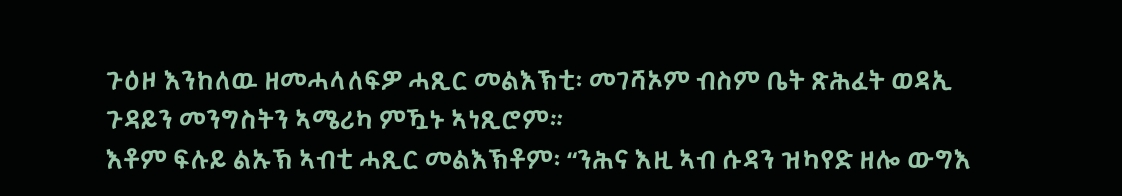ጉዕዞ እንከለዉ ዘመሓላለፍዎ ሓጺር መልእኽቲ፡ መገሻኦም ብስም ቤት ጽሕፈት ወዳኢ ጉዳይን መንግስትን ኣሜሪካ ምዃኑ ኣነጺሮም።
እቶም ፍሉይ ልኡኽ ኣብቲ ሓጺር መልእኽቶም፡ “ንሕና እዚ ኣብ ሱዳን ዝካየድ ዘሎ ውግእ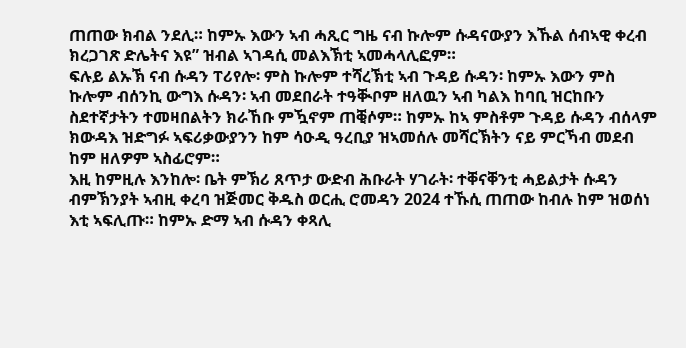ጠጠው ክብል ንደሊ። ከምኡ እውን ኣብ ሓጺር ግዜ ናብ ኩሎም ሱዳናውያን እኹል ሰብኣዊ ቀረብ ክረጋገጽ ድሌትና እዩ” ዝብል ኣገዳሲ መልእኽቲ ኣመሓላሊፎም።
ፍሉይ ልኡኽ ናብ ሱዳን ፐሪየሎ፡ ምስ ኩሎም ተሻረኽቲ ኣብ ጉዳይ ሱዳን፡ ከምኡ እውን ምስ ኩሎም ብሰንኪ ውግእ ሱዳን፡ ኣብ መደበራት ተዓቚቦም ዘለዉን ኣብ ካልእ ከባቢ ዝርከቡን ስደተኛታትን ተመዛበልትን ክራኸቡ ምዃኖም ጠቒሶም። ከምኡ ከኣ ምስቶም ጉዳይ ሱዳን ብሰላም ክውዳእ ዝድግፉ ኣፍሪቃውያንን ከም ሳዑዲ ዓረቢያ ዝኣመሰሉ መሻርኽትን ናይ ምርኻብ መደብ ከም ዘለዎም ኣስፊሮም።
እዚ ከምዚሉ እንከሎ፡ ቤት ምኽሪ ጸጥታ ውድብ ሕቡራት ሃገራት፡ ተቐናቐንቲ ሓይልታት ሱዳን ብምኽንያት ኣብዚ ቀረባ ዝጅመር ቅዱስ ወርሒ ሮመዳን 2024 ተኹሲ ጠጠው ከብሉ ከም ዝወሰነ እቲ ኣፍሊጡ። ከምኡ ድማ ኣብ ሱዳን ቀጻሊ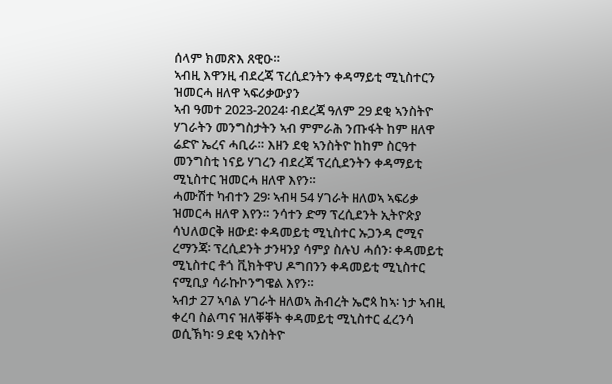ሰላም ክመጽእ ጸዊዑ።
ኣብዚ እዋንዚ ብደረጃ ፕረሲደንትን ቀዳማይቲ ሚኒስተርን ዝመርሓ ዘለዋ ኣፍሪቃውያን
ኣብ ዓመተ 2023-2024፡ ብደረጃ ዓለም 29 ደቂ ኣንስትዮ ሃገራትን መንግስታትን ኣብ ምምራሕ ንጡፋት ከም ዘለዋ ሬድዮ ኤረና ሓቢራ። እዘን ደቂ ኣንስትዮ ከከም ስርዓተ መንግስቲ ነናይ ሃገረን ብደረጃ ፕረሲደንትን ቀዳማይቲ ሚኒስተር ዝመርሓ ዘለዋ እየን።
ሓሙሽተ ካብተን 29፡ ኣብዛ 54 ሃገራት ዘለወኣ ኣፍሪቃ ዝመርሓ ዘለዋ እየን። ንሳተን ድማ ፕረሲደንት ኢትዮጵያ ሳህለወርቅ ዘውደ፡ ቀዳመይቲ ሚኒስተር ኡጋንዳ ሮሚና ረማንጃ፡ ፕረሲደንት ታንዛንያ ሳምያ ስሉህ ሓሰን፡ ቀዳመይቲ ሚኒስተር ቶጎ ቪክትዋህ ዶግበንን ቀዳመይቲ ሚኒስተር ናሚቢያ ሳራኩኮንግዌል እየን።
ኣብታ 27 ኣባል ሃገራት ዘለወኣ ሕብረት ኤሮጳ ከኣ፡ ነታ ኣብዚ ቀረባ ስልጣና ዝለቐቐት ቀዳመይቲ ሚኒስተር ፈረንሳ ወሲኽካ፡ 9 ደቂ ኣንስትዮ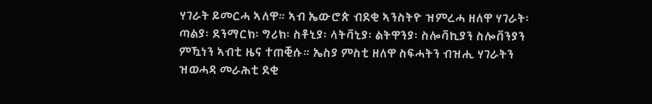ሃገራት ይመርሓ ኣለዋ። ኣብ ኤውሮጵ ብደቂ ኣንስትዮ ዝምረሓ ዘለዋ ሃገራት፡ ጣልያ፡ ደንማርክ፡ ግሪክ፡ ስቶኒያ፡ ላትቫኒያ፡ ልትዋንያ፡ ስሎቫኪያን ስሎቨንያን ምዃነን ኣብቲ ዜና ተጠቒሱ። ኤስያ ምስቲ ዘለዋ ስፍሓትን ብዝሒ ሃገራትን ዝወሓዳ መራሕቲ ደቂ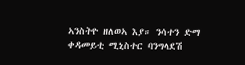ኣንስትዮ ዘለወኣ እያ። ንሳተን ድማ ቀዳመይቲ ሚኒስተር ባንግላደሽ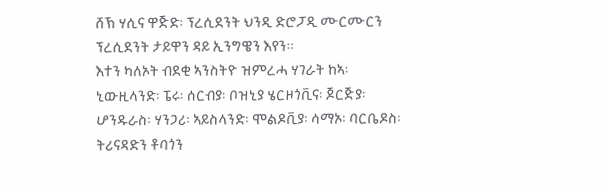ሸኽ ሃሲና ዋጅድ፡ ፕረሲደንት ህንዲ ድሮፓዲ ሙርሙርን ፕረሲደንት ታይዋን ዳይ ኢንግዌን እየን።
እተን ካለኦት ብደቂ ኣንስትዮ ዝምረሓ ሃገራት ከኣ፡ ኒውዚላንድ፡ ፔሩ፡ ሰርብያ፡ ቦዝኒያ ሄርዞጎቪና፡ ጆርጅያ፡ ሆንዱራስ፡ ሃንጋሪ፡ ኣይስላንድ፡ ሞልዶቪያ፡ ሳማኦ፡ ባርቤዶስ፡ ትሪናዳድን ቶባጎን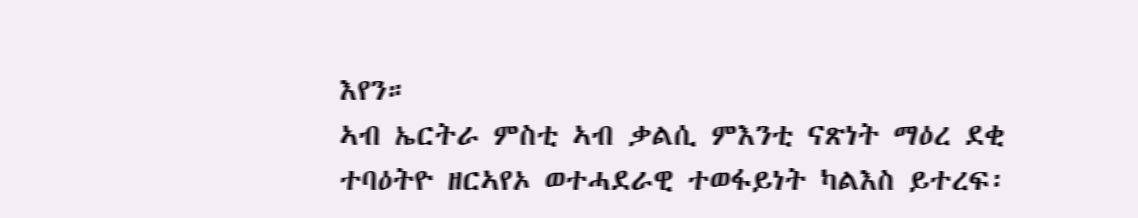እየን።
ኣብ ኤርትራ ምስቲ ኣብ ቃልሲ ምእንቲ ናጽነት ማዕረ ደቂ ተባዕትዮ ዘርኣየኦ ወተሓደራዊ ተወፋይነት ካልእስ ይተረፍ፡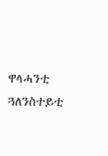ዋላሓንቲ ጓለንስተይቲ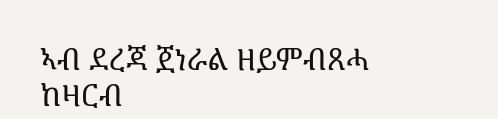ኣብ ደረጃ ጀነራል ዘይምብጸሓ ከዛርብ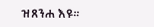ዝጸንሐ እዩ።